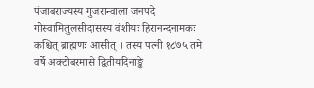पंजाबराज्यस्य गुजरान्वाला जनपदे गोस्वामितुलसीदासस्य वंशीयः हिरानन्दनामकः कश्चित् ब्राह्मणः आसीत् । तस्य पत्नी १८७५ तमे वर्षे अक्टोबरमासे द्वितीयदिनाङ्के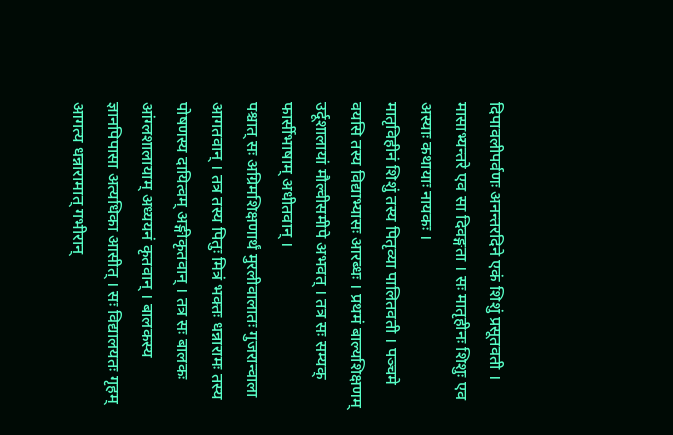दिपावलीपर्वणः अनन्तरदिने एकं शिशुं प्रसूतवती । मासाभ्यन्तरे एव सा दिवङ्गता । सः मातृहीनः शिशुः एव अस्याः कथायाः नायकः ।
मातृविहीनं शिशुं तस्य पितृव्या पालितवती । पञ्चमे वयसि तस्य विद्याभ्यासः आरब्धः । प्रथमं बाल्यशिक्षणम् उर्दूशालायां मौल्वीसमीपे अभवत् । तत्र सः सम्यक् फार्सीभाषाम् अधीतवान् ।
पश्चात् सः अग्रिमशिक्षणार्थं मुरलीवालातः गुजरान्वाला आगतवान् । तत्र तस्य पितुः मित्रं भक्तः धन्नारामः तस्य पोषणस्य दायित्वम् अङ्गीकृतवान् । तत्र सः बालकः आंग्लशालायाम् अध्ययनं कृतवान् । बालकस्य ज्ञानपिपासा अत्यधिका आसीत् । सः विद्यालयतः गृहम् आगत्य धन्नारामात् गभीरान्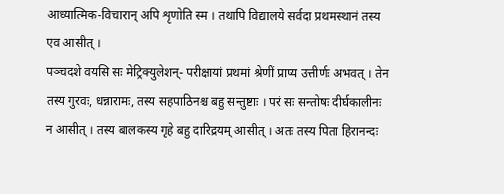आध्यात्मिक-विचारान् अपि शृणोति स्म । तथापि विद्यालये सर्वदा प्रथमस्थानं तस्य एव आसीत् ।
पञ्चदशे वयसि सः मेट्रिक्युलेशन्- परीक्षायां प्रथमां श्रेणीं प्राप्य उत्तीर्णः अभवत् । तेन तस्य गुरवः, धन्नारामः, तस्य सहपाठिनश्च बहु सन्तुष्टाः । परं सः सन्तोषः दीर्घकालीनः न आसीत् । तस्य बालकस्य गृहे बहु दारिद्रयम् आसीत् । अतः तस्य पिता हिरानन्दः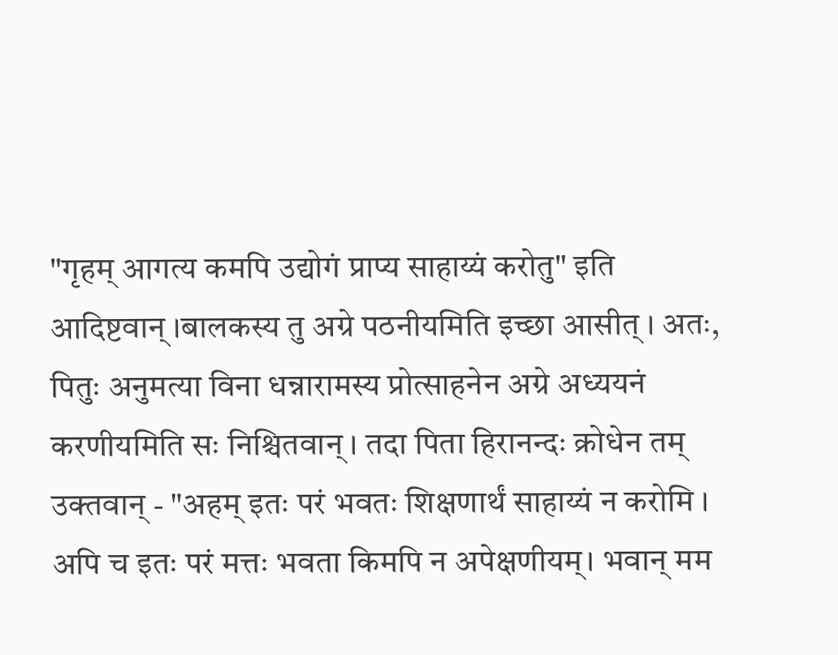"गृहम् आगत्य कमपि उद्योगं प्राप्य साहाय्यं करोतु" इति आदिष्टवान् ।बालकस्य तु अग्रे पठनीयमिति इच्छा आसीत् । अतः, पितुः अनुमत्या विना धन्नारामस्य प्रोत्साहनेन अग्रे अध्ययनं करणीयमिति सः निश्चितवान् । तदा पिता हिरानन्दः क्रोधेन तम् उक्तवान् - "अहम् इतः परं भवतः शिक्षणार्थं साहाय्यं न करोमि । अपि च इतः परं मत्तः भवता किमपि न अपेक्षणीयम्। भवान् मम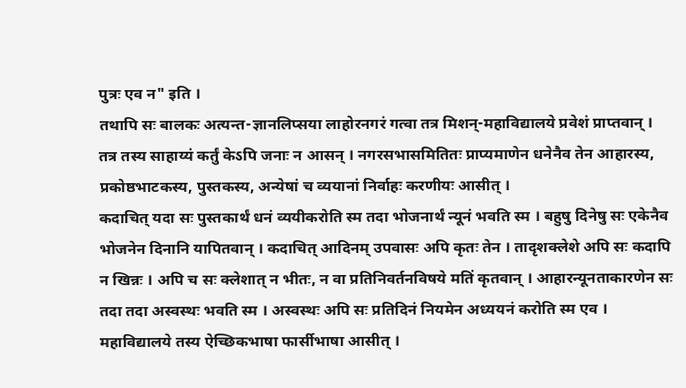पुत्रः एव न" इति ।
तथापि सः बालकः अत्यन्त-ज्ञानलिप्सया लाहोरनगरं गत्वा तत्र मिशन्-महाविद्यालये प्रवेशं प्राप्तवान् । तत्र तस्य साहाय्यं कर्तुं केऽपि जनाः न आसन् । नगरसभासमितितः प्राप्यमाणेन धनेनैव तेन आहारस्य, प्रकोष्ठभाटकस्य, पुस्तकस्य, अन्येषां च व्ययानां निर्वाहः करणीयः आसीत् ।
कदाचित् यदा सः पुस्तकार्थं धनं व्ययीकरोति स्म तदा भोजनार्थं न्यूनं भवति स्म । बहुषु दिनेषु सः एकेनैव भोजनेन दिनानि यापितवान् । कदाचित् आदिनम् उपवासः अपि कृतः तेन । तादृशक्लेशे अपि सः कदापि न खिन्नः । अपि च सः क्लेशात् न भीतः, न वा प्रतिनिवर्तनविषये मतिं कृतवान् । आहारन्यूनताकारणेन सः तदा तदा अस्वस्थः भवति स्म । अस्वस्थः अपि सः प्रतिदिनं नियमेन अध्ययनं करोति स्म एव ।
महाविद्यालये तस्य ऐच्छिकभाषा फार्सीभाषा आसीत् ।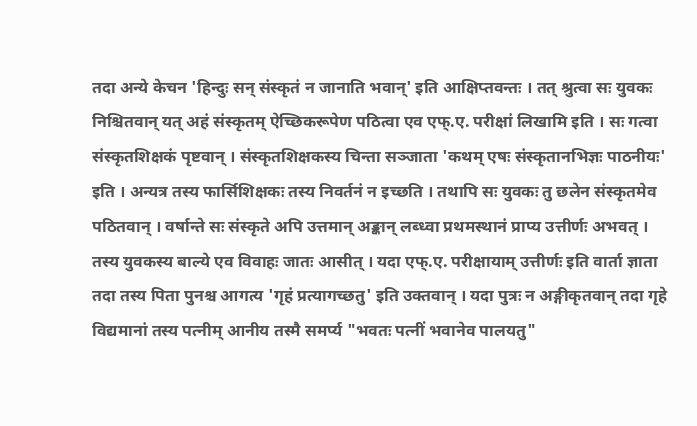तदा अन्ये केचन 'हिन्दुः सन् संस्कृतं न जानाति भवान्' इति आक्षिप्तवन्तः । तत् श्रुत्वा सः युवकः निश्चितवान् यत् अहं संस्कृतम् ऐच्छिकरूपेण पठित्वा एव एफ्.ए. परीक्षां लिखामि इति । सः गत्वा संस्कृतशिक्षकं पृष्टवान् । संस्कृतशिक्षकस्य चिन्ता सञ्जाता 'कथम् एषः संस्कृतानभिज्ञः पाठनीयः' इति । अन्यत्र तस्य फार्सिशिक्षकः तस्य निवर्तनं न इच्छति । तथापि सः युवकः तु छलेन संस्कृतमेव पठितवान् । वर्षान्ते सः संस्कृते अपि उत्तमान् अङ्कान् लब्ध्वा प्रथमस्थानं प्राप्य उत्तीर्णः अभवत् ।
तस्य युवकस्य बाल्ये एव विवाहः जातः आसीत् । यदा एफ्.ए. परीक्षायाम् उत्तीर्णः इति वार्ता ज्ञाता तदा तस्य पिता पुनश्च आगत्य 'गृहं प्रत्यागच्छतु' इति उक्तवान् । यदा पुत्रः न अङ्गीकृतवान् तदा गृहे विद्यमानां तस्य पत्नीम् आनीय तस्मै समर्प्य "भवतः पत्नीं भवानेव पालयतु"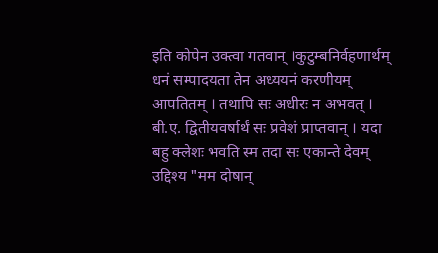इति कोपेन उक्त्वा गतवान् ।कुटुम्बनिर्वहणार्थम् धनं सम्पादयता तेन अध्ययनं करणीयम् आपतितम् । तथापि सः अधीरः न अभवत् । बी.ए. द्वितीयवर्षार्थं सः प्रवेशं प्राप्तवान् । यदा बहु क्लेशः भवति स्म तदा सः एकान्ते देवम् उद्दिश्य "मम दोषान्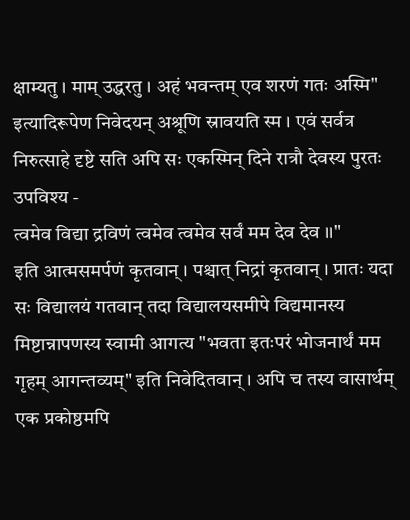क्षाम्यतु । माम् उद्धरतु । अहं भवन्तम् एव शरणं गतः अस्मि" इत्यादिरूपेण निवेदयन् अश्रूणि स्रावयति स्म । एवं सर्वत्र निरुत्साहे दृष्टे सति अपि सः एकस्मिन् दिने रात्रौ देवस्य पुरतः उपविश्य -
त्वमेव विद्या द्रविणं त्वमेव त्वमेव सर्वं मम देव देव ।।"
इति आत्मसमर्पणं कृतवान् । पश्चात् निद्रां कृतवान् । प्रातः यदा सः विद्यालयं गतवान् तदा विद्यालयसमीपे विद्यमानस्य मिष्टान्नापणस्य स्वामी आगत्य "भवता इतःपरं भोजनार्थं मम गृहम् आगन्तव्यम्" इति निवेदितवान् । अपि च तस्य वासार्थम् एक प्रकोष्ठमपि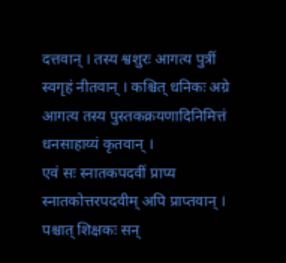दत्तवान् । तस्य श्वशुरः आगत्य पुत्रीं स्वगृहं नीतवान् । कश्चित् धनिकः अग्रे आगत्य तस्य पुस्तकक्रयणादिनिमित्तं धनसाहाय्यं कृतवान् ।
एवं सः स्नातकपदवीं प्राप्य स्नातकोत्तरपदवीम् अपि प्राप्तवान् । पश्चात् शिक्षकः सन्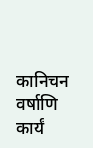कानिचन वर्षाणि कार्यं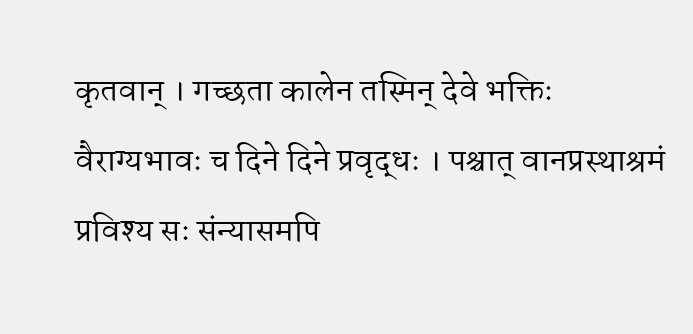कृतवान् । गच्छता कालेन तस्मिन् देवे भक्तिः वैराग्यभावः च दिने दिने प्रवृद्धः । पश्चात् वानप्रस्थाश्रमं प्रविश्य सः संन्यासमपि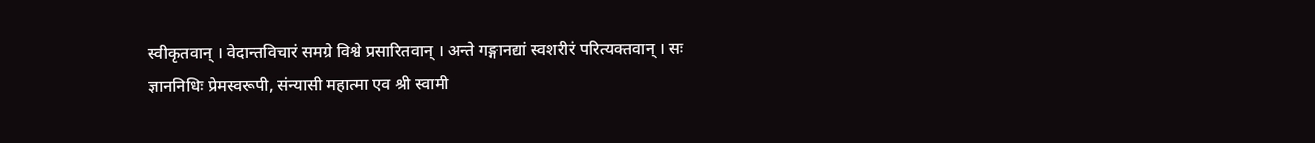स्वीकृतवान् । वेदान्तविचारं समग्रे विश्वे प्रसारितवान् । अन्ते गङ्गानद्यां स्वशरीरं परित्यक्तवान् । सः ज्ञाननिधिः प्रेमस्वरूपी, संन्यासी महात्मा एव श्री स्वामी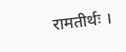रामतीर्थः ।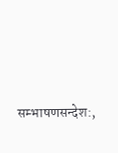सम्भाषणसन्देश:,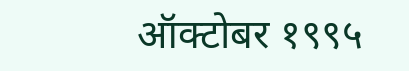ऑक्टोबर १९९५